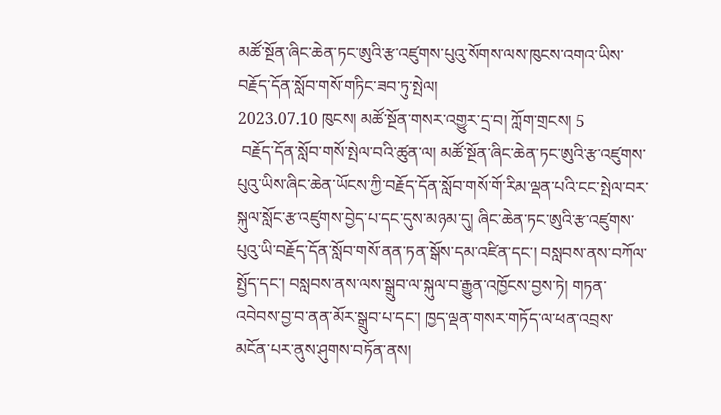མཚོ་སྔོན་ཞིང་ཆེན་ཏང་ཨུའི་རྩ་འཛུགས་པུའུ་སོགས་ལས་ཁུངས་འགའ་ཡིས་བརྗོད་དོན་སློབ་གསོ་གཏིང་ཟབ་ཏུ་སྤེལ།
2023.07.10 ཁུངས། མཚོ་སྔོན་གསར་འགྱུར་དྲ་བ། ཀློག་གྲངས། 5
 བརྗོད་དོན་སློབ་གསོ་སྤེལ་བའི་ཚུན་ལ། མཚོ་སྔོན་ཞིང་ཆེན་ཏང་ཨུའི་རྩ་འཛུགས་པུའུ་ཡིས་ཞིང་ཆེན་ཡོངས་ཀྱི་བརྗོད་དོན་སློབ་གསོ་གོ་རིམ་ལྡན་པའི་ངང་སྤེལ་བར་སྐུལ་སློང་རྩ་འཛུགས་བྱེད་པ་དང་དུས་མཉམ་དུ། ཞིང་ཆེན་ཏང་ཨུའི་རྩ་འཛུགས་པུའུ་ཡི་བརྗོད་དོན་སློབ་གསོ་ནན་ཏན་སྒོས་དམ་འཛིན་དང་། བསླབས་ནས་བཀོལ་སྤྱོད་དང་། བསླབས་ནས་ལས་སྒྲུབ་ལ་སྐུལ་བ་རྒྱུན་འཁྱོངས་བྱས་ཏེ། གཏན་འབེབས་བྱ་བ་ནན་མོར་སྒྲུབ་པ་དང་། ཁྱད་ལྡན་གསར་གཏོད་ལ་ཕན་འབྲས་མངོན་པར་ནུས་ཤུགས་བཏོན་ནས།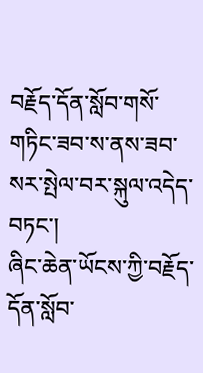བརྗོད་དོན་སློབ་གསོ་གཏིང་ཟབ་ས་ནས་ཟབ་སར་སྤེལ་བར་སྐུལ་འདེད་བཏང་།
ཞིང་ཆེན་ཡོངས་ཀྱི་བརྗོད་དོན་སློབ་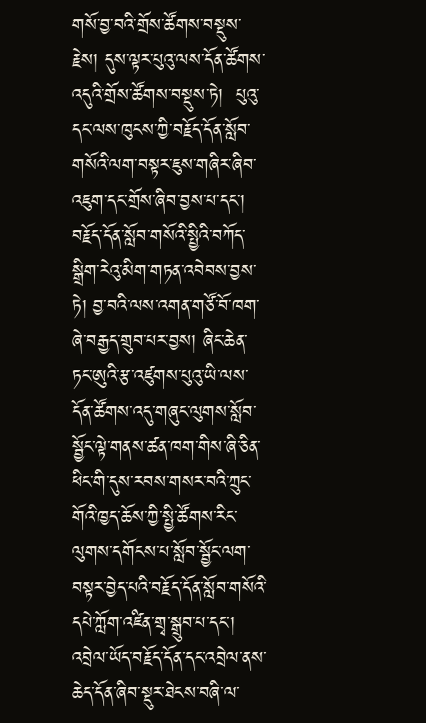གསོ་བྱ་བའི་གྲོས་ཚོགས་བསྡུས་རྗེས། དུས་ལྟར་པུའུ་ལས་དོན་ཚོགས་འདུའི་གྲོས་ཚོགས་བསྡུས་ཏེ།  པུའུ་དང་ལས་ཁུངས་ཀྱི་བརྗོད་དོན་སློབ་གསོའི་ལག་བསྟར་ཇུས་གཞིར་ཞིབ་འཇུག་དང་གྲོས་ཞིབ་བྱས་པ་དང་། བརྗོད་དོན་སློབ་གསོའི་སྤྱིའི་བཀོད་སྒྲིག་རེའུ་མིག་གཏན་འབེབས་བྱས་ཏེ། བྱ་བའི་ལས་འགན་གཙོ་བོ་ཁག་ཞེ་བརྒྱད་གྲུབ་པར་བྱས། ཞིང་ཆེན་ཏང་ཨུའི་རྩ་འཛུགས་པུའུ་ཡི་ལས་དོན་ཚོགས་འདུ་གཞུང་ལུགས་སློབ་སྦྱོང་ལྟེ་གནས་ཚན་ཁག་གིས་ཞི་ཅིན་ཕིང་གི་དུས་རབས་གསར་བའི་ཀྲུང་གོའི་ཁྱད་ཆོས་ཀྱི་སྤྱི་ཚོགས་རིང་ལུགས་དགོངས་པ་སློབ་སྦྱོང་ལག་བསྟར་བྱེད་པའི་བརྗོད་དོན་སློབ་གསོའི་དཔེ་ཀློག་འཛིན་གྲྭ་སྒྲུབ་པ་དང་། འབྲེལ་ཡོད་བརྗོད་དོན་དང་འབྲེལ་ནས་ཆེད་དོན་ཞིབ་སྡུར་ཐེངས་བཞི་ལ་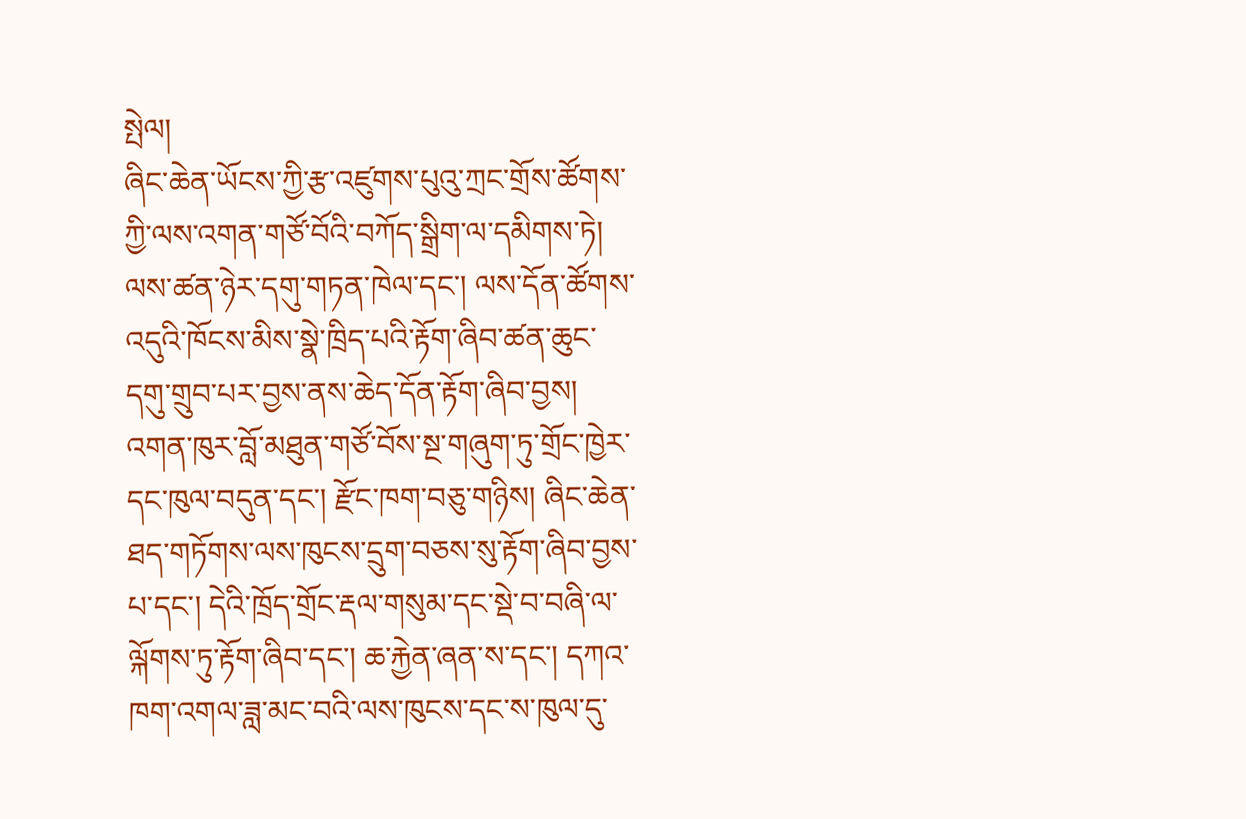སྤེལ།
ཞིང་ཆེན་ཡོངས་ཀྱི་རྩ་འཛུགས་པུའུ་ཀྲང་གྲོས་ཚོགས་ཀྱི་ལས་འགན་གཙོ་བོའི་བཀོད་སྒྲིག་ལ་དམིགས་ཏེ། ལས་ཚན་ཉེར་དགུ་གཏན་ཁེལ་དང་། ལས་དོན་ཚོགས་འདུའི་ཁོངས་མིས་སྣེ་ཁྲིད་པའི་རྟོག་ཞིབ་ཚན་ཆུང་དགུ་གྲུབ་པར་བྱས་ནས་ཆེད་དོན་རྟོག་ཞིབ་བྱས། འགན་ཁུར་བློ་མཐུན་གཙོ་བོས་སྔ་གཞུག་ཏུ་གྲོང་ཁྱེར་དང་ཁུལ་བདུན་དང་། རྫོང་ཁག་བཅུ་གཉིས། ཞིང་ཆེན་ཐད་གཏོགས་ལས་ཁུངས་དྲུག་བཅས་སུ་རྟོག་ཞིབ་བྱས་པ་དང་། དེའི་ཁྲོད་གྲོང་རྡལ་གསུམ་དང་སྡེ་བ་བཞི་ལ་ལྐོགས་ཏུ་རྟོག་ཞིབ་དང་། ཆ་རྐྱེན་ཞན་ས་དང་། དཀའ་ཁག་འགལ་ཟླ་མང་བའི་ལས་ཁུངས་དང་ས་ཁུལ་དུ་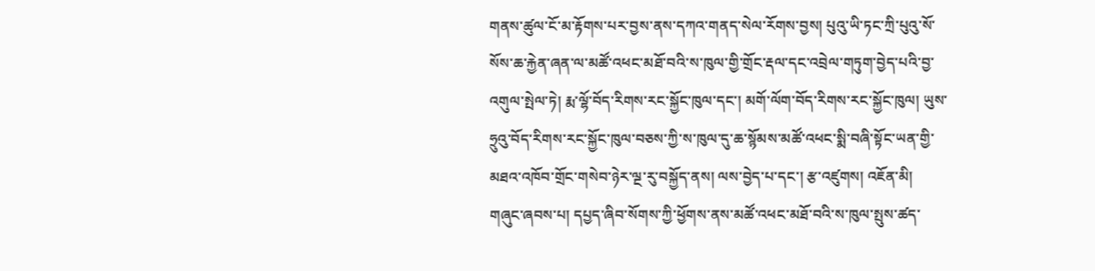གནས་ཚུལ་ངོ་མ་རྟོགས་པར་བྱས་ནས་དཀའ་གནད་སེལ་རོགས་བྱས། པུའུ་ཡི་ཏང་ཀྲི་པུའུ་སོ་སོས་ཆ་རྐྱེན་ཞན་ལ་མཚོ་འཕང་མཐོ་བའི་ས་ཁུལ་གྱི་གྲོང་རྡལ་དང་འབྲེལ་གཏུག་བྱེད་པའི་བྱ་འགུལ་སྤེལ་ཏེ། རྨ་ལྷོ་བོད་རིགས་རང་སྐྱོང་ཁུལ་དང་། མགོ་ལོག་བོད་རིགས་རང་སྐྱོང་ཁུལ། ཡུས་ཧྲུའུ་བོད་རིགས་རང་སྐྱོང་ཁུལ་བཅས་ཀྱི་ས་ཁུལ་དུ་ཆ་སྙོམས་མཚོ་འཕང་སྨི་བཞི་སྟོང་ཡན་གྱི་མཐའ་འཁོབ་གྲོང་གསེབ་ཉེར་ལྔ་རུ་བསྐྱོད་ནས། ལས་བྱེད་པ་དང་། རྩ་འཛུགས། འཇོན་མི། གཞུང་ཞབས་པ། དཔྱད་ཞིབ་སོགས་ཀྱི་ཕྱོགས་ནས་མཚོ་འཕང་མཐོ་བའི་ས་ཁུལ་སྤུས་ཚད་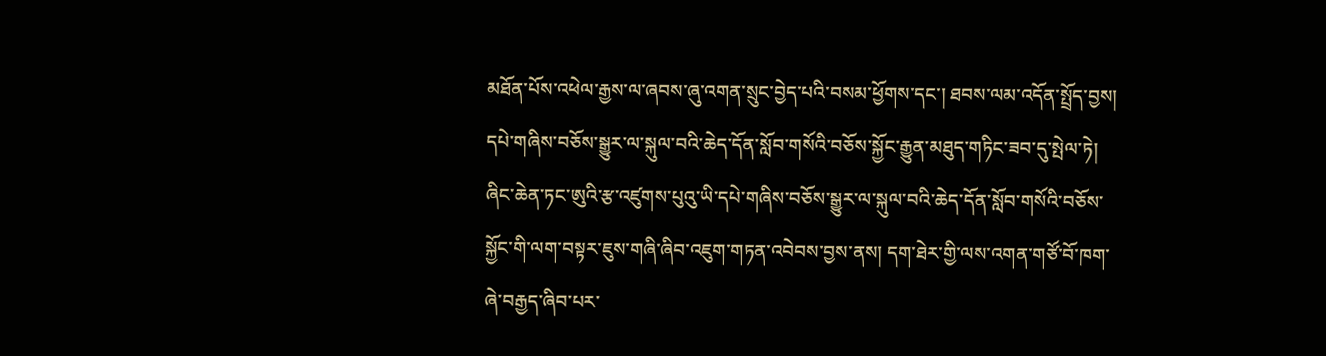མཐོན་པོས་འཕེལ་རྒྱས་ལ་ཞབས་ཞུ་འགན་སྲུང་བྱེད་པའི་བསམ་ཕྱོགས་དང་། ཐབས་ལམ་འདོན་སྤྲོད་བྱས།
དཔེ་གཞིས་བཅོས་སྒྱུར་ལ་སྐུལ་བའི་ཆེད་དོན་སློབ་གསོའི་བཅོས་སྐྱོང་རྒྱུན་མཐུད་གཏིང་ཟབ་དུ་སྤེལ་ཏེ། ཞིང་ཆེན་ཏང་ཨུའི་རྩ་འཛུགས་པུའུ་ཡི་དཔེ་གཞིས་བཅོས་སྒྱུར་ལ་སྐུལ་བའི་ཆེད་དོན་སློབ་གསོའི་བཅོས་སྐྱོང་གི་ལག་བསྟར་ཇུས་གཞི་ཞིབ་འཇུག་གཏན་འབེབས་བྱས་ནས། དག་ཐེར་གྱི་ལས་འགན་གཙོ་བོ་ཁག་ཞེ་བརྒྱད་ཞིབ་པར་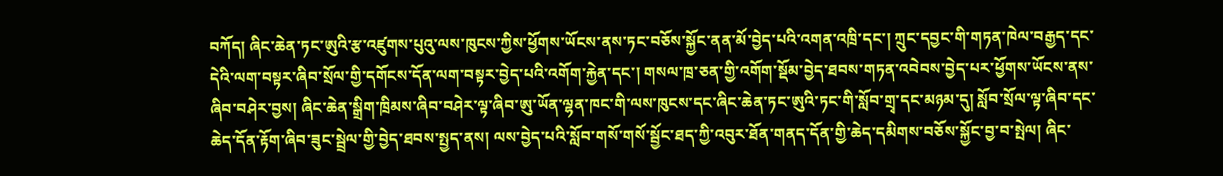བཀོད། ཞིང་ཆེན་ཏང་ཨུའི་རྩ་འཛུགས་པུའུ་ལས་ཁུངས་ཀྱིས་ཕྱོགས་ཡོངས་ནས་ཏང་བཅོས་སྐྱོང་ནན་མོ་བྱེད་པའི་འགན་འཁྲི་དང་། ཀྲུང་དབྱང་གི་གཏན་ཁེལ་བརྒྱད་དང་དེའི་ལག་བསྟར་ཞིབ་སྲོལ་གྱི་དགོངས་དོན་ལག་བསྟར་བྱེད་པའི་འགོག་རྐྱེན་དང་། གསལ་ཁྲ་ཅན་གྱི་འགོག་སྡོམ་བྱེད་ཐབས་གཏན་འབེབས་བྱེད་པར་ཕྱོགས་ཡོངས་ནས་ཞིབ་བཤེར་བྱས། ཞིང་ཆེན་སྒྲིག་ཁྲིམས་ཞིབ་བཤེར་ལྟ་ཞིབ་ཨུ་ཡོན་ལྷན་ཁང་གི་ལས་ཁུངས་དང་ཞིང་ཆེན་ཏང་ཨུའི་ཏང་གི་སློབ་གྲྭ་དང་མཉམ་དུ། སློབ་སྲོལ་ལྟ་ཞིབ་དང་ཆེད་དོན་རྟོག་ཞིབ་ཟུང་སྦྲེལ་གྱི་བྱེད་ཐབས་སྤྱད་ནས། ལས་བྱེད་པའི་སློབ་གསོ་གསོ་སྦྱོང་ཐད་ཀྱི་འབུར་ཐོན་གནད་དོན་གྱི་ཆེད་དམིགས་བཅོས་སྐྱོང་བྱ་བ་སྤེལ། ཞིང་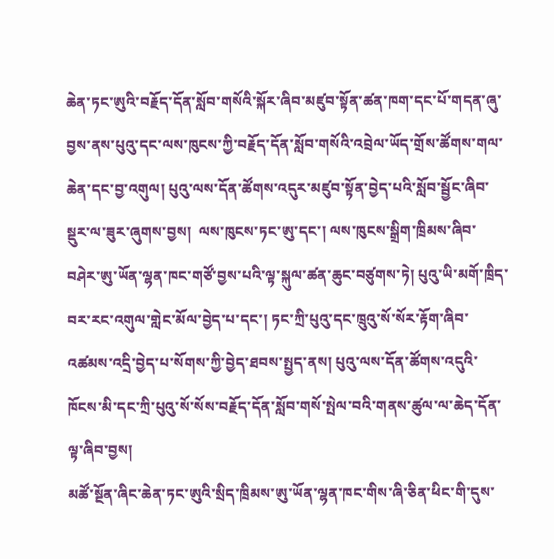ཆེན་ཏང་ཨུའི་བརྗོད་དོན་སློབ་གསོའི་སྐོར་ཞིབ་མཛུབ་སྟོན་ཚན་ཁག་དང་པོ་གདན་ཞུ་བྱས་ནས་པུའུ་དང་ལས་ཁུངས་ཀྱི་བརྗོད་དོན་སློབ་གསོའི་འབྲེལ་ཡོད་གྲོས་ཚོགས་གལ་ཆེན་དང་བྱ་འགུལ། པུའུ་ལས་དོན་ཚོགས་འདུར་མཛུབ་སྟོན་བྱེད་པའི་སློབ་སྦྱོང་ཞིབ་སྡུར་ལ་ཟུར་ཞུགས་བྱས།  ལས་ཁུངས་ཏང་ཨུ་དང་། ལས་ཁུངས་སྒྲིག་ཁྲིམས་ཞིབ་བཤེར་ཨུ་ཡོན་ལྷན་ཁང་གཙོ་བྱས་པའི་ལྟ་སྐུལ་ཚན་ཆུང་བཙུགས་ཏེ། པུའུ་ཡི་མགོ་ཁྲིད་བར་རང་འགུལ་གླེང་མོལ་བྱེད་པ་དང་། ཏང་ཀྲི་པུའུ་དང་ཁྲུའུ་སོ་སོར་རྟོག་ཞིབ་འཚམས་འདྲི་བྱེད་པ་སོགས་ཀྱི་བྱེད་ཐབས་སྤྱད་ནས། པུའུ་ལས་དོན་ཚོགས་འདུའི་ཁོངས་མི་དང་ཀྲི་པུའུ་སོ་སོས་བརྗོད་དོན་སློབ་གསོ་སྤེལ་བའི་གནས་ཚུལ་ལ་ཆེད་དོན་ལྟ་ཞིབ་བྱས།
མཚོ་སྔོན་ཞིང་ཆེན་ཏང་ཨུའི་སྲིད་ཁྲིམས་ཨུ་ཡོན་ལྷན་ཁང་གིས་ཞི་ཅིན་ཕིང་གི་དུས་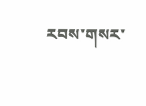རབས་གསར་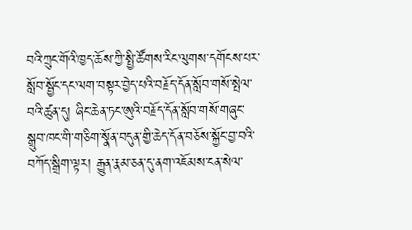བའི་ཀྲུང་གོའི་ཁྱད་ཆོས་ཀྱི་སྤྱི་ཚོགས་རིང་ལུགས་དགོངས་པར་སློབ་སྦྱོང་དང་ལག་བསྟར་བྱེད་པའི་བརྗོད་དོན་སློབ་གསོ་སྤེལ་བའི་ཚུན་དུ། ཞིང་ཆེན་ཏང་ཨུའི་བརྗོད་དོན་སློབ་གསོ་གཞུང་སྒྲུབ་ཁང་གི་གཅིག་སྣོན་བདུན་གྱི་ཆེད་དོན་བཅོས་སྐྱོང་བྱ་བའི་བཀོད་སྒྲིག་ལྟར། རྒྱུན་རྣམ་ཅན་དུ་ནག་འཇོམས་ངན་སེལ་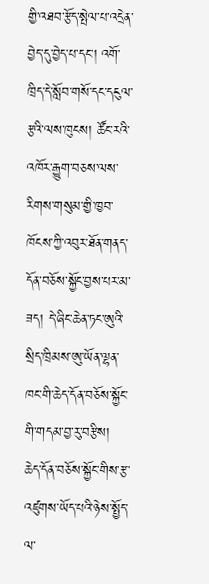གྱི་འཐབ་རྩོད་སྤེལ་པ་འདྲེན་བྱེད་དུ་བྱེད་པ་དང་། འགོ་ཁྲིད་དེ་སློབ་གསོ་དང་དངུལ་རྩའི་ལས་ཁུངས། ཚོང་རའི་འཁོར་རྒྱུག་བཅས་ལས་རིགས་གསུམ་གྱི་ཁྱབ་ཁོངས་ཀྱི་འབུར་ཐོན་གནད་དོན་བཅོས་སྐྱོང་བྱས་པར་མ་ཟད། དེ་ཞིང་ཆེན་ཏང་ཨུའི་སྲིད་ཁྲིམས་ཨུ་ཡོན་ལྷན་ཁང་གི་ཆེད་དོན་བཅོས་སྐྱོང་གི་གདམ་བྱ་རུ་བརྩིས།
ཆེད་དོན་བཅོས་སྐྱོང་གིས་རྩ་འཛུགས་ཡོད་པའི་ཉེས་སྤྱོད་ལ་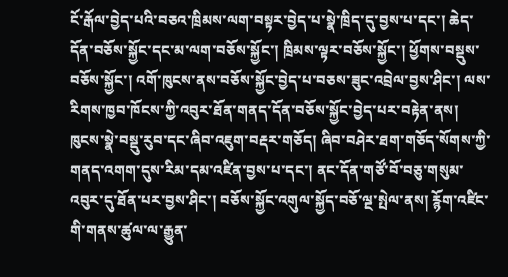ངོ་རྒོལ་བྱེད་པའི་བཅའ་ཁྲིམས་ལག་བསྟར་བྱེད་པ་སྣེ་ཁྲིད་དུ་བྱས་པ་དང་། ཆེད་དོན་བཅོས་སྐྱོང་དང་མ་ལག་བཅོས་སྐྱོང་། ཁྲིམས་ལྟར་བཅོས་སྐྱོང་། ཕྱོགས་བསྡུས་བཅོས་སྐྱོང་། འགོ་ཁུངས་ནས་བཅོས་སྐྱོང་བྱེད་པ་བཅས་ཟུང་འབྲེལ་བྱས་ཤིང་། ལས་རིགས་ཁྱབ་ཁོངས་ཀྱི་འབུར་ཐོན་གནད་དོན་བཅོས་སྐྱོང་བྱེད་པར་བརྟེན་ནས། ཁུངས་སྣེ་བསྡུ་རུབ་དང་ཞིབ་འཇུག་བརྡར་གཅོད། ཞིབ་བཤེར་ཐག་གཅོད་སོགས་ཀྱི་གནད་འགག་དུས་རིམ་དམ་འཛིན་བྱས་པ་དང་། ནང་དོན་གཙོ་བོ་བཅུ་གསུམ་འབུར་དུ་ཐོན་པར་བྱས་ཤིང་། བཅོས་སྐྱོང་འགུལ་སྐྱོད་བཅོ་ལྔ་སྤེལ་ནས། རྙོག་འཛིང་གི་གནས་ཚུལ་ལ་རྒྱུན་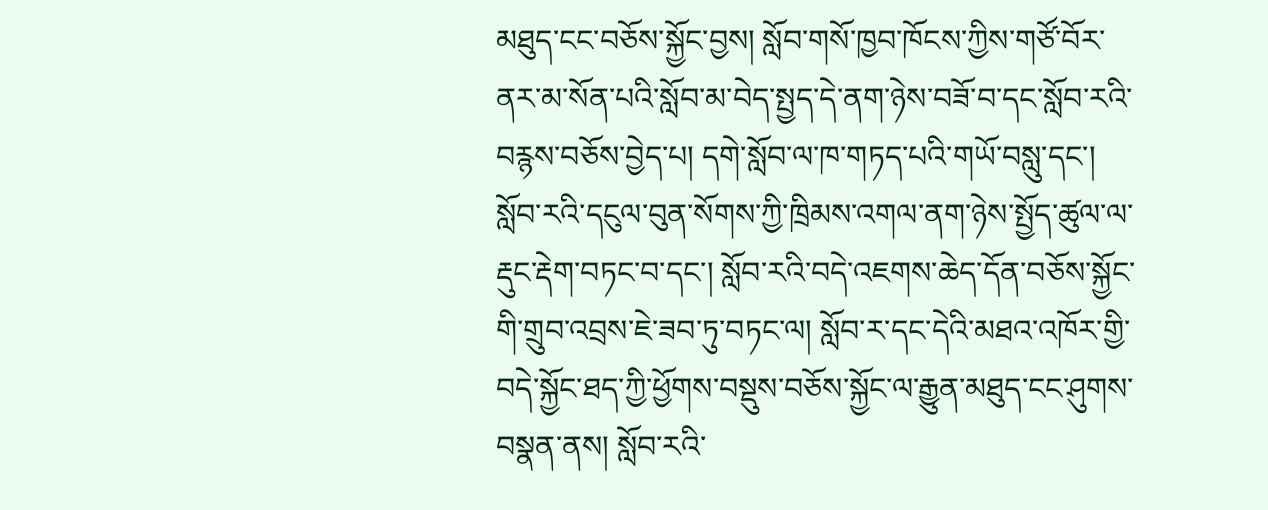མཐུད་ངང་བཅོས་སྐྱོང་བྱས། སློབ་གསོ་ཁྱབ་ཁོངས་ཀྱིས་གཙོ་བོར་ནར་མ་སོན་པའི་སློབ་མ་བེད་སྤྱད་དེ་ནག་ཉེས་བཟོ་བ་དང་སློབ་རའི་བརྙས་བཅོས་བྱེད་པ། དགེ་སློབ་ལ་ཁ་གཏད་པའི་གཡོ་བསླུ་དང་། སློབ་རའི་དངུལ་བུན་སོགས་ཀྱི་ཁྲིམས་འགལ་ནག་ཉེས་སྤྱོད་ཚུལ་ལ་རྡུང་རྡེག་བཏང་བ་དང་། སློབ་རའི་བདེ་འཇགས་ཆེད་དོན་བཅོས་སྐྱོང་གི་གྲུབ་འབྲས་ཇེ་ཟབ་ཏུ་བཏང་ལ། སློབ་ར་དང་དེའི་མཐའ་འཁོར་གྱི་བདེ་སྐྱོང་ཐད་ཀྱི་ཕྱོགས་བསྡུས་བཅོས་སྐྱོང་ལ་རྒྱུན་མཐུད་ངང་ཤུགས་བསྣན་ནས། སློབ་རའི་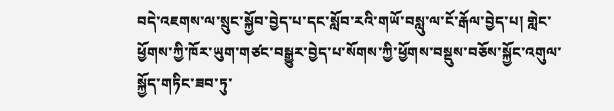བདེ་འཇགས་ལ་སྲུང་སྐྱོབ་བྱེད་པ་དང་སློབ་རའི་གཡོ་བསླུ་ལ་ངོ་རྒོལ་བྱེད་པ། གླེང་ཕྱོགས་ཀྱི་ཁོར་ཡུག་གཙང་བསྒྱུར་བྱེད་པ་སོགས་ཀྱི་ཕྱོགས་བསྡུས་བཅོས་སྐྱོང་འགུལ་སྐྱོད་གཏིང་ཟབ་ཏུ་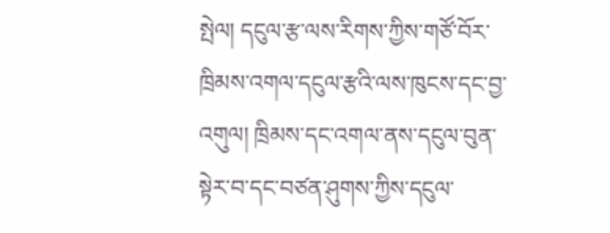སྤེལ། དངུལ་རྩ་ལས་རིགས་ཀྱིས་གཙོ་བོར་ཁྲིམས་འགལ་དངུལ་རྩའི་ལས་ཁུངས་དང་བྱ་འགུལ། ཁྲིམས་དང་འགལ་ནས་དངུལ་བུན་སྟེར་བ་དང་བཙན་ཤུགས་ཀྱིས་དངུལ་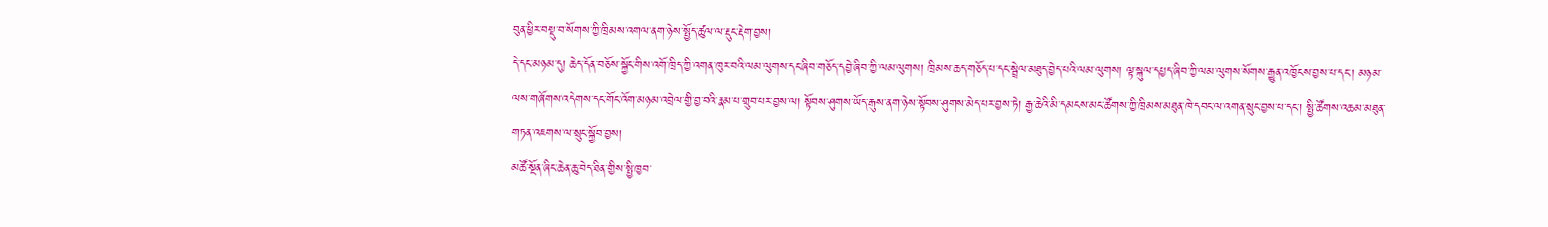བུན་ཕྱིར་བསྡུ་བ་སོགས་ཀྱི་ཁྲིམས་འགལ་ནག་ཉེས་སྤྱོད་ཚུལ་ལ་རྡུང་རྡེག་བྱས།
དེ་དང་མཉམ་དུ། ཆེད་དོན་བཅོས་སྐྱོང་གིས་འགོ་ཁྲིད་ཀྱི་འགན་ཁུར་བའི་ལམ་ལུགས་དང་ཞིབ་གཅོད་དབྱེ་ཞིབ་ཀྱི་ལམ་ལུགས། ཁྲིམས་ཆད་གཅོད་པ་དང་སྦྲེལ་མཐུད་བྱེད་པའི་ལམ་ལུགས། ལྟ་སྐུལ་དཔྱད་ཞིབ་ཀྱི་ལམ་ལུགས་སོགས་རྒྱུན་འཁྱོངས་བྱས་པ་དང་། མཉམ་ལས་གཞོགས་འདེགས་དང་གོང་འོག་མཉམ་འབྲེལ་གྱི་བྱ་བའི་རྣམ་པ་གྲུབ་པར་བྱས་ལ། སྟོབས་ཤུགས་ཡོད་རྒུས་ནག་ཉེས་སྟོབས་ཤུགས་མེད་པར་བྱས་ཏེ། རྒྱ་ཆེའི་མི་དམངས་མང་ཚོགས་ཀྱི་ཁྲིམས་མཐུན་ཁེ་དབང་ལ་འགན་སྲུང་བྱས་པ་དང་། སྤྱི་ཚོགས་འཆམ་མཐུན་གཏན་འཇགས་ལ་སྲུང་སྐྱོབ་བྱས།
མཚོ་སྔོན་ཞིང་ཆེན་ཆུ་བེད་ཐིན་གྱིས་སྤྱི་ཁྱབ་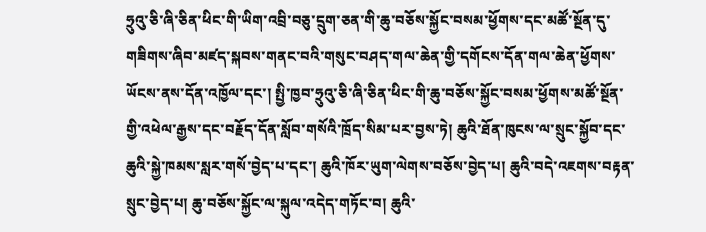ཧྲུའུ་ཅི་ཞི་ཅིན་ཕིང་གི་ཡིག་འབྲི་བཅུ་དྲུག་ཅན་གི་ཆུ་བཅོས་སྐྱོང་བསམ་ཕྱོགས་དང་མཚོ་སྔོན་དུ་གཟིགས་ཞིབ་མཛད་སྐབས་གནང་བའི་གསུང་བཤད་གལ་ཆེན་གྱི་དགོངས་དོན་གལ་ཆེན་ཕྱོགས་ཡོངས་ནས་དོན་འཁྱོལ་དང་། སྤྱི་ཁྱབ་ཧྲུའུ་ཅི་ཞི་ཅིན་ཕིང་གི་ཆུ་བཅོས་སྐྱོང་བསམ་ཕྱོགས་མཚོ་སྔོན་གྱི་འཕེལ་རྒྱས་དང་བརྗོད་དོན་སློབ་གསོའི་ཁྲོད་སིམ་པར་བྱས་ཏེ། ཆུའི་ཐོན་ཁུངས་ལ་སྲུང་སྐྱོབ་དང་ཆུའི་སྐྱེ་ཁམས་སླར་གསོ་བྱེད་པ་དང་། ཆུའི་ཁོར་ཡུག་ལེགས་བཅོས་བྱེད་པ། ཆུའི་བདེ་འཇགས་བརྟན་སྲུང་བྱེད་པ། ཆུ་བཅོས་སྐྱོང་ལ་སྐུལ་འདེད་གཏོང་བ། ཆུའི་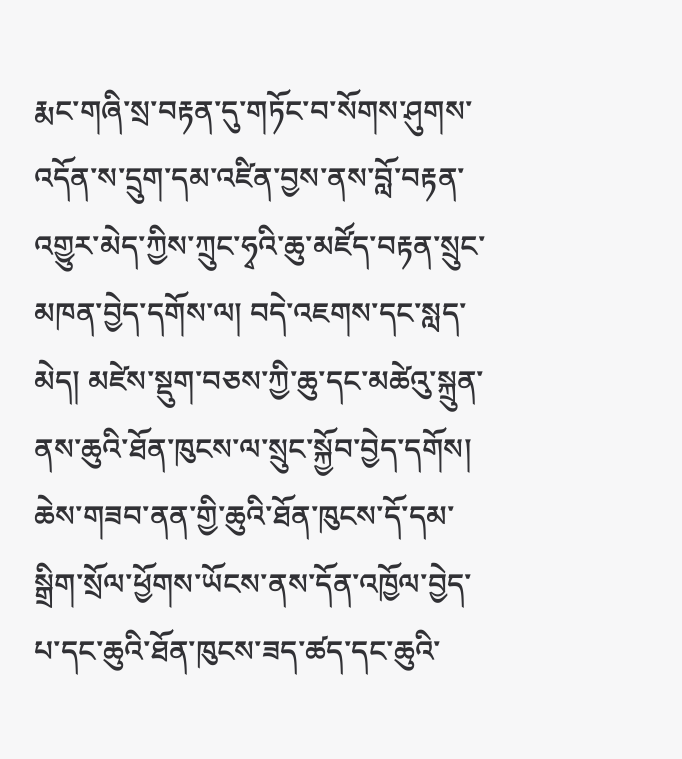རྨང་གཞི་སྲ་བརྟན་དུ་གཏོང་བ་སོགས་ཤུགས་འདོན་ས་དྲུག་དམ་འཛིན་བྱས་ནས་བློ་བརྟན་འགྱུར་མེད་ཀྱིས་ཀྲུང་ཧྭའི་ཆུ་མཛོད་བརྟན་སྲུང་མཁན་བྱེད་དགོས་ལ། བདེ་འཇགས་དང་སླད་མེད། མཛེས་སྡུག་བཅས་ཀྱི་ཆུ་དང་མཚེའུ་སྐྲུན་ནས་ཆུའི་ཐོན་ཁུངས་ལ་སྲུང་སྐྱོབ་བྱེད་དགོས།
ཆེས་གཟབ་ནན་གྱི་ཆུའི་ཐོན་ཁུངས་དོ་དམ་སྒྲིག་སྲོལ་ཕྱོགས་ཡོངས་ནས་དོན་འཁྱོལ་བྱེད་པ་དང་ཆུའི་ཐོན་ཁུངས་ཟད་ཚད་དང་ཆུའི་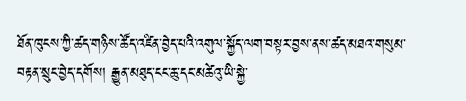ཐོན་ཁུངས་ཀྱི་ཚད་གཉིས་ཚོད་འཛིན་བྱེད་པའི་འགུལ་སྐྱོད་ལག་བསྟར་བྱས་ནས་ཚད་མཐའ་གསུམ་བརྟན་སྲུང་བྱེད་དགོས། རྒྱུན་མཐུད་ངང་ཆུ་དང་མཚེའུ་ཡི་སྐྱེ་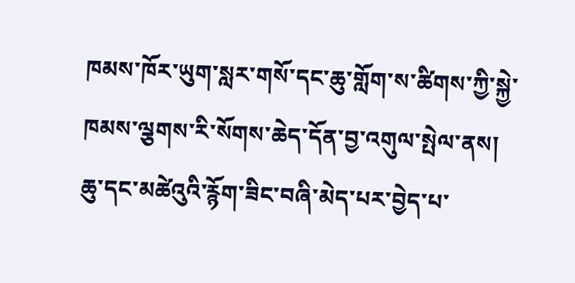ཁམས་ཁོར་ཡུག་སླར་གསོ་དང་ཆུ་གློག་ས་ཚིགས་ཀྱི་སྐྱེ་ཁམས་ལྕགས་རི་སོགས་ཆེད་དོན་བྱ་འགུལ་སྤེལ་ནས། ཆུ་དང་མཚེའུའི་རྙོག་ཟིང་བཞི་མེད་པར་བྱེད་པ་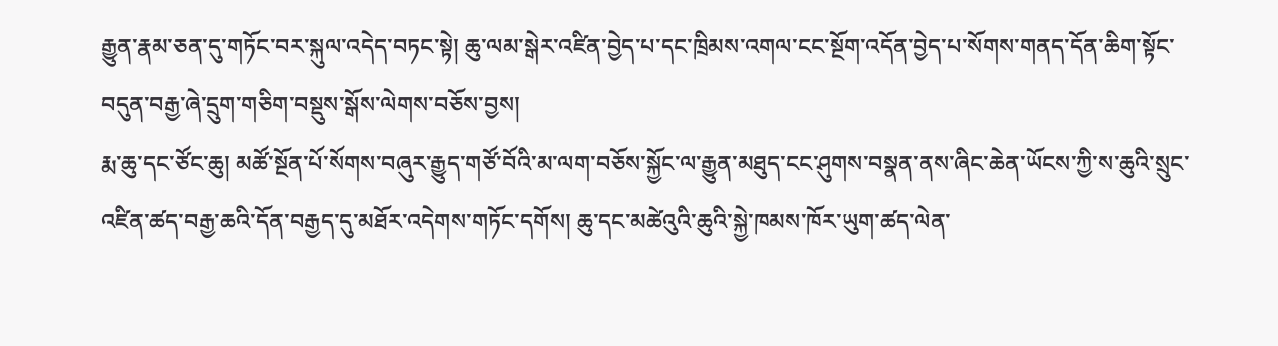རྒྱུན་རྣམ་ཅན་དུ་གཏོང་བར་སྐུལ་འདེད་བཏང་སྟེ། ཆུ་ལམ་སྒེར་འཛིན་བྱེད་པ་དང་ཁྲིམས་འགལ་ངང་སྔོག་འདོན་བྱེད་པ་སོགས་གནད་དོན་ཆིག་སྟོང་བདུན་བརྒྱ་ཞེ་དྲུག་གཅིག་བསྡུས་སྒོས་ལེགས་བཅོས་བྱས།
རྨ་ཆུ་དང་ཙོང་ཆུ། མཚོ་སྔོན་པོ་སོགས་བཞུར་རྒྱུད་གཙོ་བོའི་མ་ལག་བཅོས་སྐྱོང་ལ་རྒྱུན་མཐུད་ངང་ཤུགས་བསྣན་ནས་ཞིང་ཆེན་ཡོངས་ཀྱི་ས་ཆུའི་སྲུང་འཛིན་ཚད་བརྒྱ་ཆའི་དོན་བརྒྱད་དུ་མཐོར་འདེགས་གཏོང་དགོས། ཆུ་དང་མཚེའུའི་ཆུའི་སྐྱེ་ཁམས་ཁོར་ཡུག་ཚད་ལེན་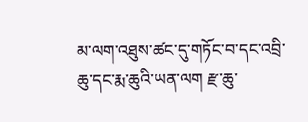མ་ལག་འཐུས་ཚང་དུ་གཏོང་བ་དང་འབྲི་ཆུ་དང་རྨ་ཆུའི་ཡན་ལག རྫ་ཆུ་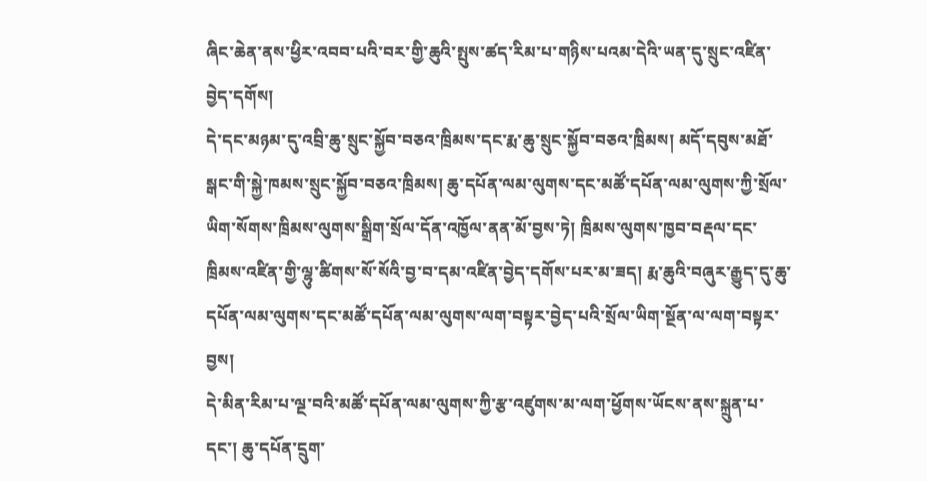ཞིང་ཆེན་ནས་ཕྱིར་འབབ་པའི་བར་གྱི་ཆུའི་སྤུས་ཚད་རིམ་པ་གཉིས་པའམ་དེའི་ཡན་དུ་སྲུང་འཛིན་བྱེད་དགོས།
དེ་དང་མཉམ་དུ་འབྲི་ཆུ་སྲུང་སྐྱོབ་བཅའ་ཁྲིམས་དང་རྨ་ཆུ་སྲུང་སྐྱོབ་བཅའ་ཁྲིམས། མདོ་དབུས་མཐོ་སྒང་གི་སྐྱེ་ཁམས་སྲུང་སྐྱོབ་བཅའ་ཁྲིམས། ཆུ་དཔོན་ལམ་ལུགས་དང་མཚོ་དཔོན་ལམ་ལུགས་ཀྱི་སྲོལ་ཡིག་སོགས་ཁྲིམས་ལུགས་སྒྲིག་སྲོལ་དོན་འཁྱོལ་ནན་མོ་བྱས་ཏེ། ཁྲིམས་ལུགས་ཁྱབ་བརྡལ་དང་ཁྲིམས་འཛིན་གྱི་ལྷུ་ཚིགས་སོ་སོའི་བྱ་བ་དམ་འཛིན་བྱེད་དགོས་པར་མ་ཟད། རྨ་ཆུའི་བཞུར་རྒྱུད་དུ་ཆུ་དཔོན་ལམ་ལུགས་དང་མཚོ་དཔོན་ལམ་ལུགས་ལག་བསྟར་བྱེད་པའི་སྲོལ་ཡིག་སྔོན་ལ་ལག་བསྟར་བྱས།
དེ་མིན་རིམ་པ་ལྔ་བའི་མཚོ་དཔོན་ལམ་ལུགས་ཀྱི་རྩ་འཛུགས་མ་ལག་ཕྱོགས་ཡོངས་ནས་སྐྲུན་པ་དང་། ཆུ་དཔོན་དྲུག་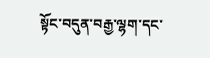སྟོང་བདུན་བརྒྱ་ལྷག་དང་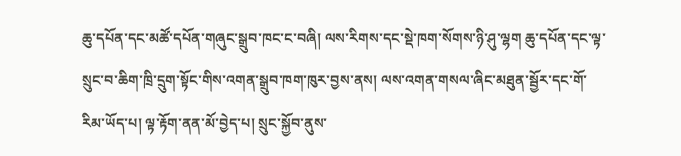ཆུ་དཔོན་དང་མཚོ་དཔོན་གཞུང་སྒྲུབ་ཁང་ང་བཞི། ལས་རིགས་དང་སྡེ་ཁག་སོགས་ཉི་ཤུ་ལྷག ཆུ་དཔོན་དང་ལྟ་སྲུང་བ་ཆིག་ཁྲི་དྲུག་སྟོང་གིས་འགན་སྒྲུབ་ཁག་ཁུར་བྱས་ནས། ལས་འགན་གསལ་ཞིང་མཐུན་སྦྱོར་དང་གོ་རིམ་ཡོད་པ། ལྟ་རྟོག་ནན་མོ་བྱེད་པ། སྲུང་སྐྱོབ་ནུས་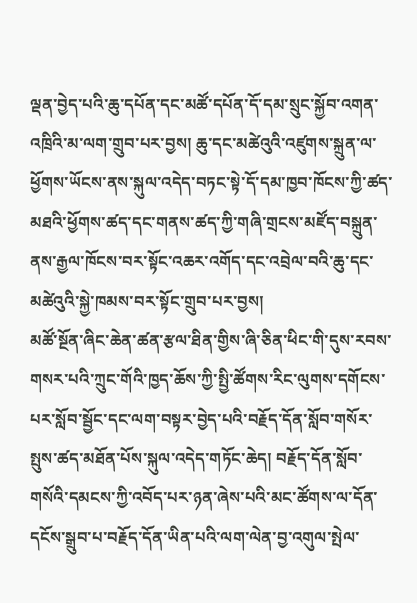ལྡན་བྱེད་པའི་ཆུ་དཔོན་དང་མཚོ་དཔོན་དོ་དམ་སྲུང་སྐྱོབ་འགན་འཁྲིའི་མ་ལག་གྲུབ་པར་བྱས། ཆུ་དང་མཚེའུའི་འཛུགས་སྐྲུན་ལ་ཕྱོགས་ཡོངས་ནས་སྐུལ་འདེད་བཏང་སྟེ་དོ་དམ་ཁྱབ་ཁོངས་ཀྱི་ཚད་མཐའི་ཕྱོགས་ཚད་དང་གནས་ཚད་ཀྱི་གཞི་གྲངས་མཛོད་བསྐྲུན་ནས་རྒྱལ་ཁོངས་བར་སྟོང་འཆར་འགོད་དང་འབྲེལ་བའི་ཆུ་དང་མཚེའུའི་སྐྱེ་ཁམས་བར་སྟོང་གྲུབ་པར་བྱས།
མཚོ་སྔོན་ཞིང་ཆེན་ཚན་རྩལ་ཐིན་གྱིས་ཞི་ཅིན་ཕིང་གི་དུས་རབས་གསར་པའི་ཀྲུང་གོའི་ཁྱད་ཆོས་ཀྱི་སྤྱི་ཚོགས་རིང་ལུགས་དགོངས་པར་སློབ་སྦྱོང་དང་ལག་བསྟར་བྱེད་པའི་བརྗོད་དོན་སློབ་གསོར་སྤུས་ཚད་མཐོན་པོས་སྐུལ་འདེད་གཏོང་ཆེད། བརྗོད་དོན་སློབ་གསོའི་དམངས་ཀྱི་འབོད་པར་ཉན་ཞེས་པའི་མང་ཚོགས་ལ་དོན་དངོས་སྒྲུབ་པ་བརྗོད་དོན་ཡིན་པའི་ལག་ལེན་བྱ་འགུལ་སྤེལ་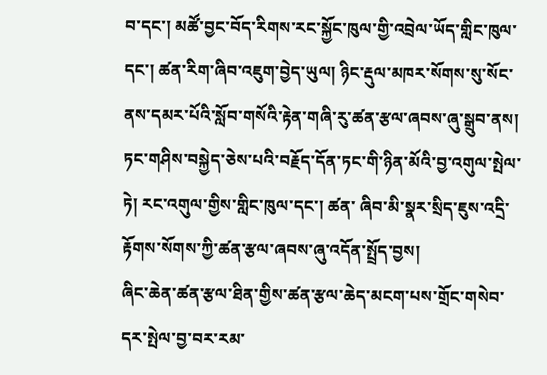བ་དང་། མཚོ་བྱང་བོད་རིགས་རང་སྐྱོང་ཁུལ་གྱི་འབྲེལ་ཡོད་གླིང་ཁུལ་དང་། ཚན་རིག་ཞིབ་འཇུག་བྱེད་ཡུལ། ཉིང་རྡུལ་མཁར་སོགས་སུ་སོང་ནས་དམར་པོའི་སློབ་གསོའི་རྟེན་གཞི་རུ་ཚན་རྩལ་ཞབས་ཞུ་སྒྲུབ་ནས།  ཏང་གཤིས་བསྐྱེད་ཅེས་པའི་བརྗོད་དོན་ཏང་གི་ཉིན་མོའི་བྱ་འགུལ་སྤེལ་ཏེ། རང་འགུལ་གྱིས་གླིང་ཁུལ་དང་། ཚན་ ཞིབ་མི་སྣར་སྲིད་ཇུས་འདྲི་རྟོགས་སོགས་ཀྱི་ཚན་རྩལ་ཞབས་ཞུ་འདོན་སྤྲོད་བྱས།
ཞིང་ཆེན་ཚན་རྩལ་ཐིན་གྱིས་ཚན་རྩལ་ཆེད་མངག་པས་གྲོང་གསེབ་དར་སྤེལ་བྱ་བར་རམ་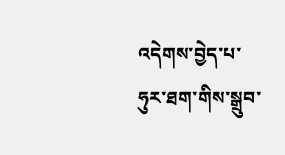འདེགས་བྱེད་པ་ཧུར་ཐག་གིས་སྒྲུབ་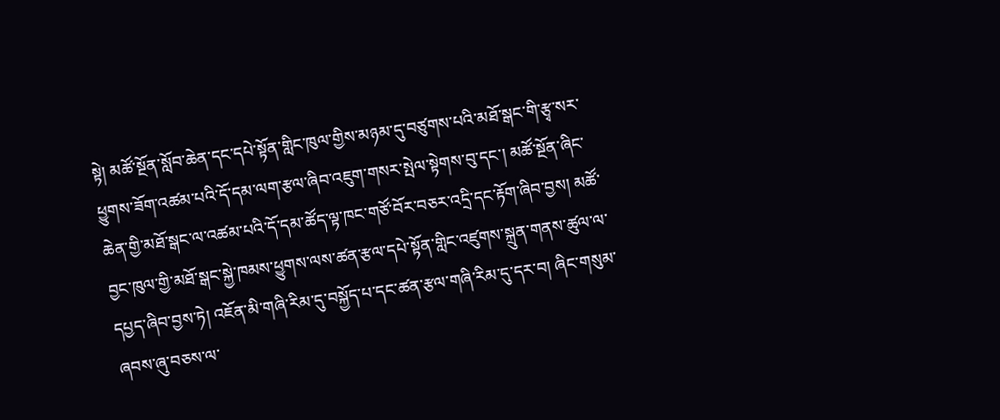སྟེ། མཚོ་སྔོན་སློབ་ཆེན་དང་དཔེ་སྟོན་གླིང་ཁུལ་གྱིས་མཉམ་དུ་བཙུགས་པའི་མཐོ་སྒང་གི་རྩྭ་སར་ཕྱུགས་ཟོག་འཚམ་པའི་དོ་དམ་ལག་རྩལ་ཞིབ་འཇུག་གསར་སྤེལ་སྟེགས་བུ་དང་། མཚོ་སྔོན་ཞིང་ཆེན་གྱི་མཐོ་སྒང་ལ་འཚམ་པའི་དོ་དམ་ཚོད་ལྟ་ཁང་གཙོ་བོར་བཅར་འདྲི་དང་རྟོག་ཞིབ་བྱས། མཚོ་བྱང་ཁུལ་གྱི་མཐོ་སྒང་སྐྱེ་ཁམས་ཕྱུགས་ལས་ཚན་རྩལ་དཔེ་སྟོན་གླིང་འཛུགས་སྐྲུན་གནས་ཚུལ་ལ་དཔྱད་ཞིབ་བྱས་ཏེ། འཇོན་མི་གཞི་རིམ་དུ་བསྐྱོད་པ་དང་ཚན་རྩལ་གཞི་རིམ་དུ་དར་བ། ཞིང་གསུམ་ཞབས་ཞུ་བཅས་ལ་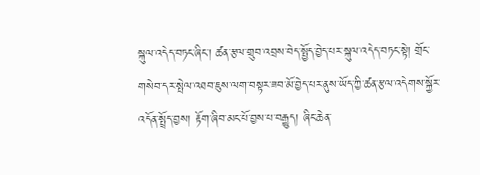སྐུལ་འདེད་བཏང་ཞིང་། ཚན་རྩལ་གྲུབ་འབྲས་བེད་སྤྱོད་བྱེད་པར་སྐུལ་འདེད་བཏང་སྟེ། གྲོང་གསེབ་དར་སྤེལ་འཐབ་ཇུས་ལག་བསྟར་ཟབ་མོ་བྱེད་པར་ནུས་ཡོད་ཀྱི་ཚན་རྩལ་འདེགས་སྐྱོར་འདོན་སྤྲོད་བྱས། རྟོག་ཞིབ་མང་པོ་བྱས་པ་བརྒྱུད། ཞིང་ཆེན་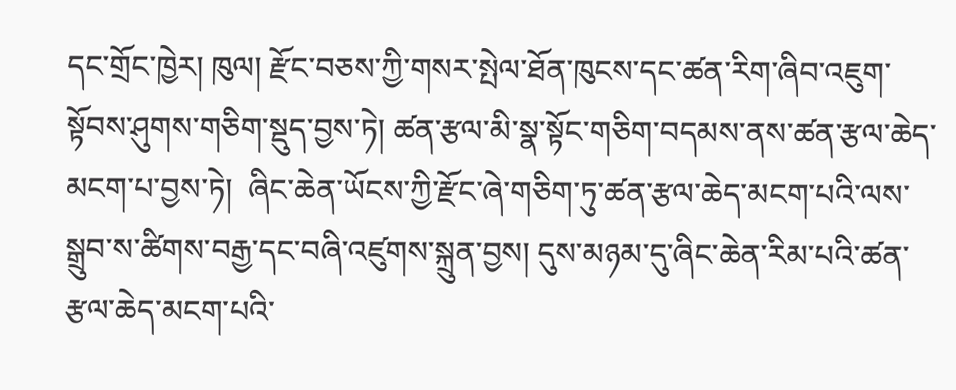དང་གྲོང་ཁྱེར། ཁུལ། རྫོང་བཅས་ཀྱི་གསར་སྤེལ་ཐོན་ཁུངས་དང་ཚན་རིག་ཞིབ་འཇུག་སྟོབས་ཤུགས་གཅིག་སྡུད་བྱས་ཏེ། ཚན་རྩལ་མི་སྣ་སྟོང་གཅིག་བདམས་ནས་ཚན་རྩལ་ཆེད་མངག་པ་བྱས་ཏེ།  ཞིང་ཆེན་ཡོངས་ཀྱི་རྫོང་ཞེ་གཅིག་ཏུ་ཚན་རྩལ་ཆེད་མངག་པའི་ལས་སྒྲུབ་ས་ཚིགས་བརྒྱ་དང་བཞི་འཛུགས་སྐྲུན་བྱས། དུས་མཉམ་དུ་ཞིང་ཆེན་རིམ་པའི་ཚན་རྩལ་ཆེད་མངག་པའི་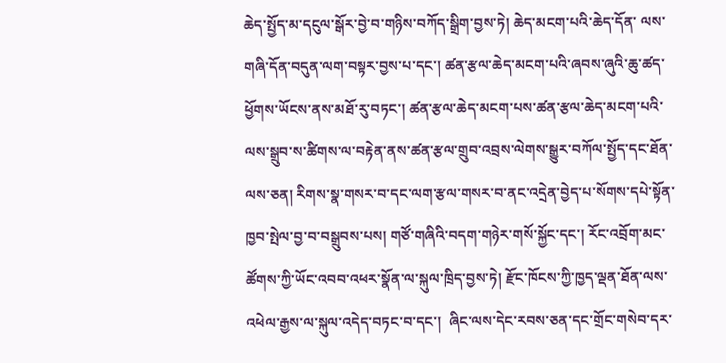ཆེད་སྤྱོད་མ་དངུལ་སྒོར་བྱེ་བ་གཉིས་བཀོད་སྒྲིག་བྱས་ཏེ། ཆེད་མངག་པའི་ཆེད་དོན་ ལས་གཞི་དོན་བདུན་ལག་བསྟར་བྱས་པ་དང་། ཚན་རྩལ་ཆེད་མངག་པའི་ཞབས་ཞུའི་ཆུ་ཚད་ཕྱོགས་ཡོངས་ནས་མཐོ་རུ་བཏང་། ཚན་རྩལ་ཆེད་མངག་པས་ཚན་རྩལ་ཆེད་མངག་པའི་ལས་སྒྲུབ་ས་ཚིགས་ལ་བརྟེན་ནས་ཚན་རྩལ་གྲུབ་འབྲས་ལེགས་སྒྱུར་བཀོལ་སྤྱོད་དང་ཐོན་ལས་ཅན། རིགས་སྣ་གསར་བ་དང་ལག་རྩལ་གསར་བ་ནང་འདྲེན་བྱེད་པ་སོགས་དཔེ་སྟོན་ཁྱབ་སྤེལ་བྱ་བ་བསྒྲུབས་པས། གཙོ་གཞིའི་བདག་གཉེར་གསོ་སྐྱོང་དང་། རོང་འབྲོག་མང་ཚོགས་ཀྱི་ཡོང་འབབ་འཕར་སྣོན་ལ་སྐུལ་ཁྲིད་བྱས་ཏེ། རྫོང་ཁོངས་ཀྱི་ཁྱད་ལྡན་ཐོན་ལས་འཕེལ་རྒྱས་ལ་སྐུལ་འདེད་བཏང་བ་དང་།  ཞིང་ལས་དེང་རབས་ཅན་དང་གྲོང་གསེབ་དར་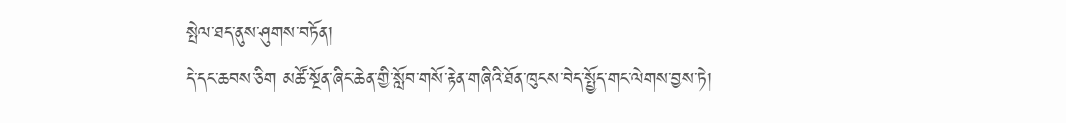སྤེལ་ཐད་ནུས་ཤུགས་བཏོན།
དེ་དང་ཆབས་ཅིག མཚོ་སྔོན་ཞིང་ཆེན་གྱི་སློབ་གསོ་རྟེན་གཞིའི་ཐོན་ཁུངས་བེད་སྤྱོད་གང་ལེགས་བྱས་ཏེ།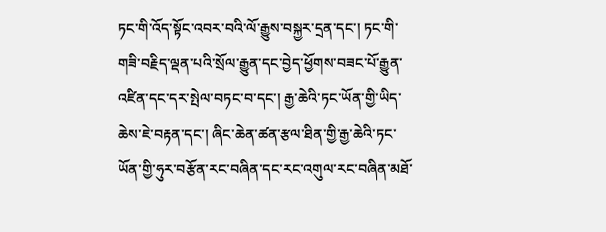ཏང་གི་འོད་སྟོང་འབར་བའི་ལོ་རྒྱུས་བསྐྱར་དྲན་དང་། ཏང་གི་གཟི་བརྗིད་ལྡན་པའི་སྲོལ་རྒྱུན་དང་བྱེད་ཕྱོགས་བཟང་པོ་རྒྱུན་འཛིན་དང་དར་སྤེལ་བཏང་བ་དང་། རྒྱ་ཆེའི་ཏང་ཡོན་གྱི་ཡིད་ཆེས་ཇེ་བརྟན་དང་། ཞིང་ཆེན་ཚན་རྩལ་ཐིན་གྱི་རྒྱ་ཆེའི་ཏང་ཡོན་གྱི་ཧུར་བརྩོན་རང་བཞིན་དང་རང་འགུལ་རང་བཞིན་མཐོ་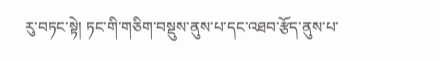རུ་བཏང་སྟེ། ཏང་གི་གཅིག་བསྡུས་ནུས་པ་དང་འཐབ་རྩོད་ནུས་པ་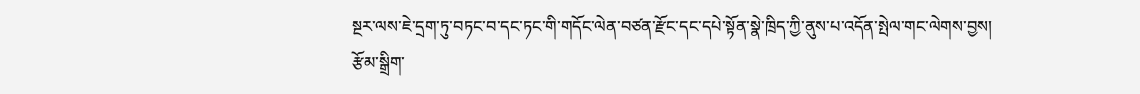སྔར་ལས་ཇེ་དྲག་ཏུ་བཏང་བ་དང་ཏང་གི་གདོང་ལེན་བཙན་རྫོང་དང་དཔེ་སྟོན་སྣེ་ཁྲིད་ཀྱི་ནུས་པ་འདོན་སྤེལ་གང་ལེགས་བྱས།
རྩོམ་སྒྲིག་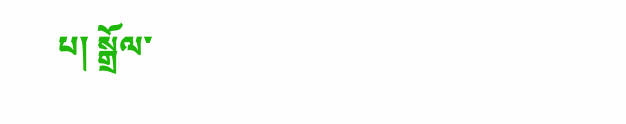པ། སྒྲོལ་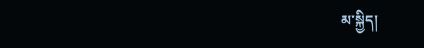མ་སྐྱིད།